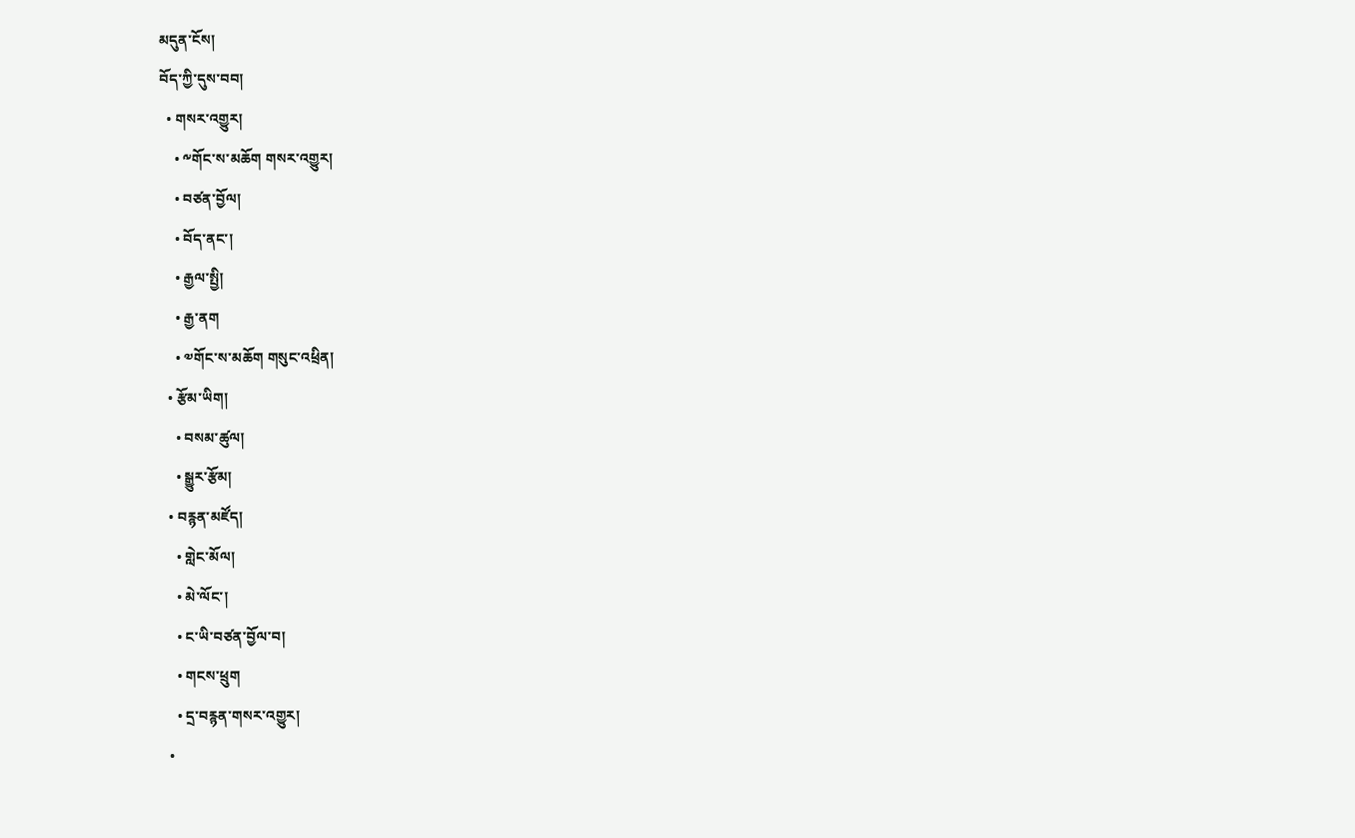མདུན་ངོས།
བོད་ཀྱི་དུས་བབ།
  • གསར་འགྱུར།
    • ༸གོང་ས་མཆོག གསར་འགྱུར།
    • བཙན་བྱོལ།
    • བོད་ནང་།
    • རྒྱལ་སྤྱི།
    • རྒྱ་ནག
    • ༧གོང་ས་མཆོག གསུང་འཕྲིན།
  • རྩོམ་ཡིག།
    • བསམ་ཚུལ།
    • སྒྱུར་རྩོམ།
  • བརྙན་མཛོད།
    • གླེང་མོལ།
    • མེ་ལོང་།
    • ང་ཡི་བཙན་བྱོལ་བ།
    • གངས་ཕྲུག
    • དྲ་བརྙན་གསར་འགྱུར།
  •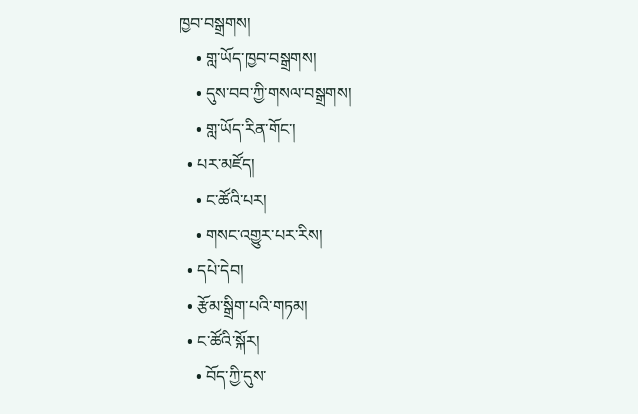ཁྱབ་བསྒྲགས།
    • གླ་ཡོད་ཁྱབ་བསྒྲགས།
    • དུས་བབ་ཀྱི་གསལ་བསྒྲགས།
    • གླ་ཡོད་རིན་གོང་།
  • པར་མཛོད།
    • ང་ཚོའི་པར།
    • གསང་འགྱུར་པར་རིས།
  • དཔེ་དེབ།
  • རྩོམ་སྒྲིག་པའི་གཏམ།
  • ང་ཚོའི་སྐོར།
    • བོད་ཀྱི་དུས་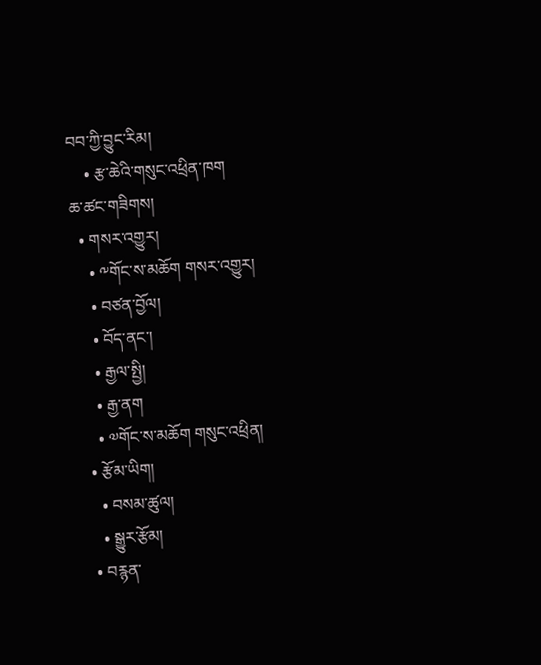བབ་ཀྱི་བྱུང་རིམ།
    • རྩ་ཆེའི་གསུང་འཕྲིན་ཁག
ཆ་ཚང་གཟིགས།
  • གསར་འགྱུར།
    • ༸གོང་ས་མཆོག གསར་འགྱུར།
    • བཙན་བྱོལ།
    • བོད་ནང་།
    • རྒྱལ་སྤྱི།
    • རྒྱ་ནག
    • ༧གོང་ས་མཆོག གསུང་འཕྲིན།
  • རྩོམ་ཡིག།
    • བསམ་ཚུལ།
    • སྒྱུར་རྩོམ།
  • བརྙན་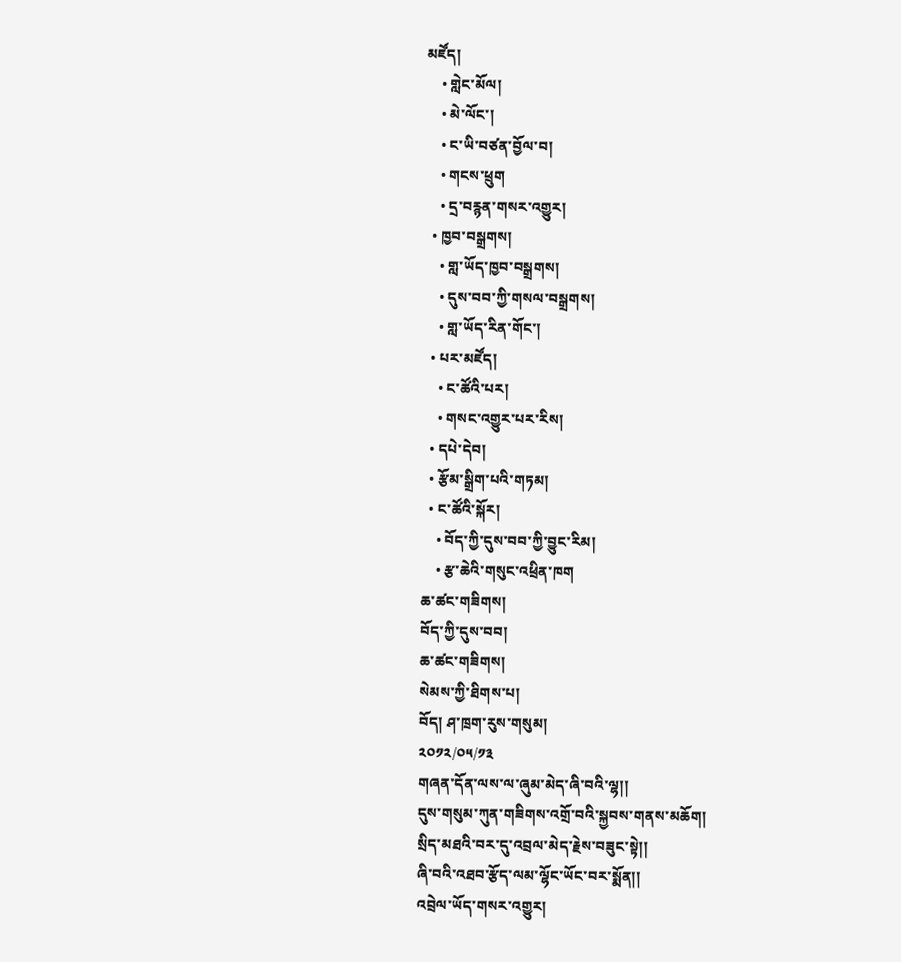མཛོད།
    • གླེང་མོལ།
    • མེ་ལོང་།
    • ང་ཡི་བཙན་བྱོལ་བ།
    • གངས་ཕྲུག
    • དྲ་བརྙན་གསར་འགྱུར།
  • ཁྱབ་བསྒྲགས།
    • གླ་ཡོད་ཁྱབ་བསྒྲགས།
    • དུས་བབ་ཀྱི་གསལ་བསྒྲགས།
    • གླ་ཡོད་རིན་གོང་།
  • པར་མཛོད།
    • ང་ཚོའི་པར།
    • གསང་འགྱུར་པར་རིས།
  • དཔེ་དེབ།
  • རྩོམ་སྒྲིག་པའི་གཏམ།
  • ང་ཚོའི་སྐོར།
    • བོད་ཀྱི་དུས་བབ་ཀྱི་བྱུང་རིམ།
    • རྩ་ཆེའི་གསུང་འཕྲིན་ཁག
ཆ་ཚང་གཟིགས།
བོད་ཀྱི་དུས་བབ།
ཆ་ཚང་གཟིགས།
སེམས་ཀྱི་ཐིགས་པ།
བོད། ཤ་ཁྲག་རུས་གསུམ།
༢༠༡༢/༠༥/༡༣
གཞན་དོན་ལས་ལ་ཞུམ་མེད་ཞི་བའི་ལྷ།།
དུས་གསུམ་ཀུན་གཟིགས་འགྲོ་བའི་སྐྱབས་གནས་མཆོག།
སྲིད་མཐའི་བར་དུ་འབྲལ་མེད་རྗེས་བཟུང་སྟེ།།
ཞི་བའི་འཐབ་རྩོད་ལམ་ལྷོང་ཡོང་བར་སྨོན།།
འབྲེལ་ཡོད་གསར་འགྱུར།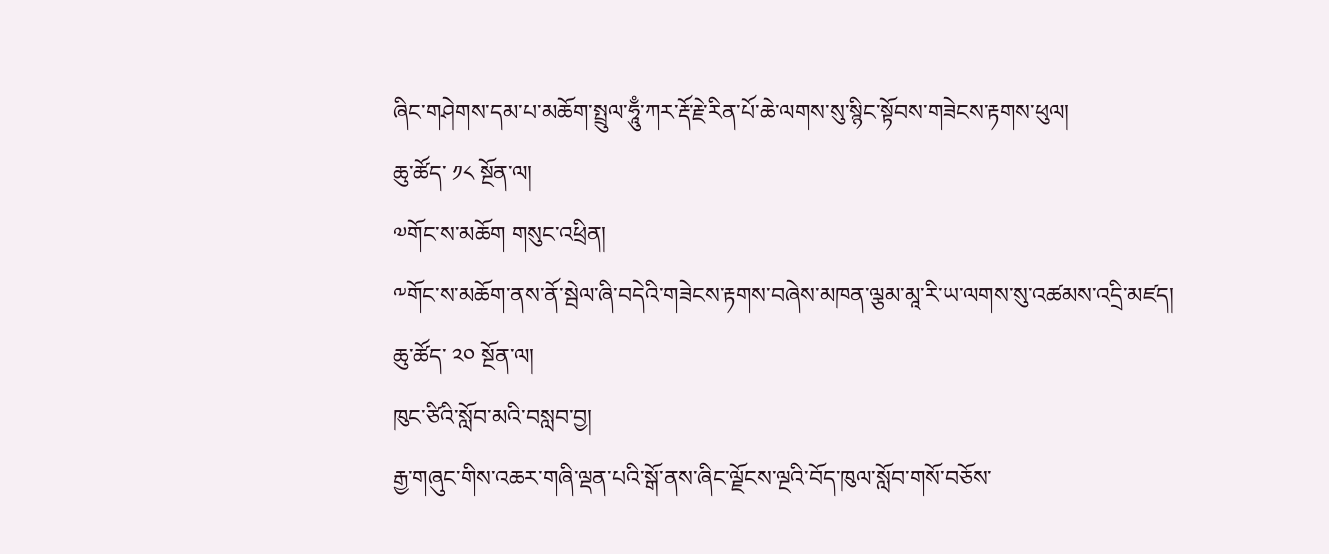ཞིང་གཤེགས་དམ་པ་མཆོག་སྤྲུལ་ཧཱུྃ་ཀར་རྡོ་རྗེ་རིན་པོ་ཆེ་ལགས་སུ་སྙིང་སྟོབས་གཟེངས་རྟགས་ཕུལ།
ཆུ་ཚོད་ ༡༨ སྔོན་ལ།
༧གོང་ས་མཆོག གསུང་འཕྲིན།
༸གོང་ས་མཆོག་ནས་ནོ་སྦེལ་ཞི་བདེའི་གཟེངས་རྟགས་བཞེས་མཁན་ལྕམ་མཱ་རི་ཡ་ལགས་སུ་འཚམས་འདྲི་མཛད།
ཆུ་ཚོད་ ༢༠ སྔོན་ལ།
ཁུང་ཙིའི་སློབ་མའི་བསླབ་བྱ།
རྒྱ་གཞུང་གིས་འཆར་གཞི་ལྡན་པའི་སྒོ་ནས་ཞིང་ལྗོངས་ལྔའི་བོད་ཁུལ་སློབ་གསོ་བཅོས་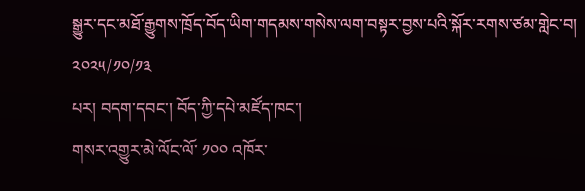སྒྱུར་དང་མཐོ་རྒྱུགས་ཁྲོད་བོད་ཡིག་གདམས་གསེས་ལག་བསྟར་བྱས་པའི་སྐོར་རགས་ཙམ་གླེང་བ།
༢༠༢༥/༡༠/༡༣
པར། བདག་དབང་། བོད་ཀྱི་དཔེ་མཛོད་ཁང་།
གསར་འགྱུར་མེ་ལོང་ལོ་ ༡༠༠ འཁོར་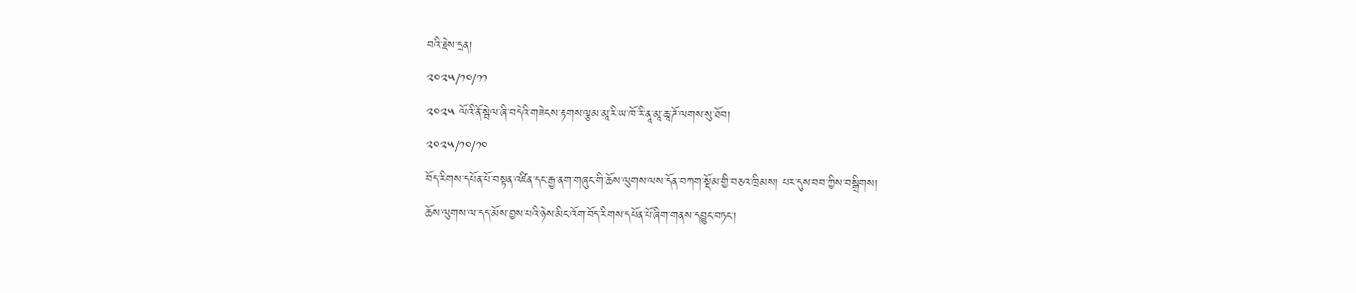བའི་རྗེས་དྲན།
༢༠༢༥/༡༠/༡༡
༢༠༢༥ ལོའི་ནོ་སྦེལ་ཞི་བདེའི་གཟེངས་རྟགས་ལྕམ་མཱ་རི་ཡ་ཁོ་རི་ནཱ་མཱ་ཆཱ་ཌོ་ལགས་སུ་ཐོབ།
༢༠༢༥/༡༠/༡༠
བོད་རིགས་དཔོན་པོ་བསྟན་འཛིན་དང་རྒྱ་ནག་གཞུང་གི་ཆོས་ལུགས་ལས་དོན་བཀག་སྡོམ་གྱི་བཅའ་ཁྲིམས། པར་དུས་བབ་ཀྱིས་བསྒྲིགས།
ཆོས་ལུགས་ལ་དད་མོས་བྱས་པའི་ཉེས་མིང་འོག་བོད་རིགས་དཔོན་པོ་ཞིག་གནས་དབྱུང་བཏང་།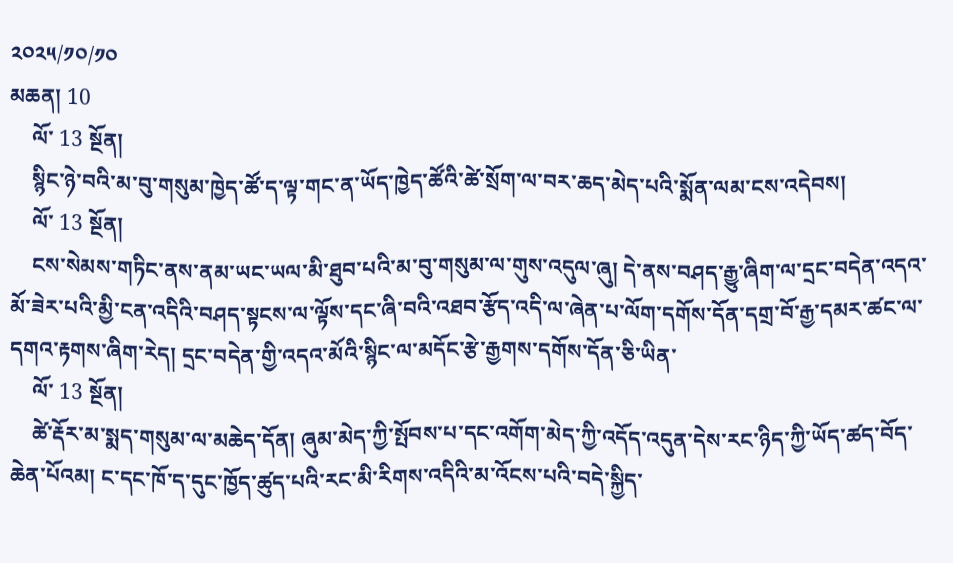༢༠༢༥/༡༠/༡༠
མཆན། 10
    ལོ་ 13 སྔོན།
    སྙིང་ཉེ་བའི་མ་བུ་གསུམ་ཁྱེད་ཚོ་ད་ལྟ་གང་ན་ཡོད་ཁྱེད་ཚོའི་ཚེ་སྲོག་ལ་བར་ཆད་མེད་པའི་སྨོན་ལམ་ངས་འདེབས།
    ལོ་ 13 སྔོན།
    ངས་སེམས་གཏིང་ནས་ནམ་ཡང་ཡལ་མི་ཐུབ་པའི་མ་བུ་གསུམ་ལ་གུས་འདུལ་ཞུ། དེ་ནས་བཤད་རྒྱུ་ཞིག་ལ་དྲང་བདེན་འདའ་མོ་ཟེར་པའི་མྱི་ངན་འདིའི་བཤད་སྟངས་ལ་ལྟོས་དང་ཞི་བའི་འཐབ་རྩོད་འདི་ལ་ཞེན་པ་ལོག་དགོས་དོན་དགྲ་བོ་རྒྱ་དམར་ཚང་ལ་དགའ་རྟགས་ཞིག་རེད། དྲང་བདེན་གྱི་འདའ་མོའི་སྙིང་ལ་མདོང་རྩེ་རྒྱགས་དགོས་དོན་ཅི་ཡིན་
    ལོ་ 13 སྔོན།
    ཚེ་རྡོར་མ་སྨད་གསུམ་ལ་མཆེད་དོན། ཞུམ་མེད་ཀྱི་སྤོབས་པ་དང་འགོག་མེད་ཀྱི་འདོད་འདུན་དེས་རང་ཉིད་ཀྱི་ཡོད་ཚད་བོད་ཆེན་པོའམ། ང་དང་ཁོ་ད་དུང་ཁྱོད་ཚུད་པའི་རང་མི་རིགས་འདིའི་མ་འོངས་པའི་བདེ་སྐྱིད་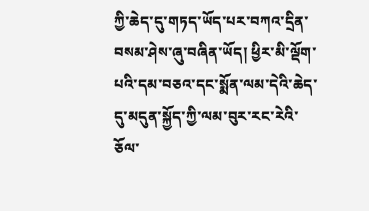ཀྱི་ཆེད་དུ་གཏད་ཡོད་པར་བཀའ་དྲིན་བསམ་ཤེས་ཞུ་བཞིན་ཡོད། ཕྱིར་མི་ལྡོག་པའི་དམ་བཅའ་དང་སྨོན་ལམ་དེའི་ཆེད་དུ་མདུན་སྐྱོད་ཀྱི་ལམ་བུར་རང་རེའི་ཅོལ་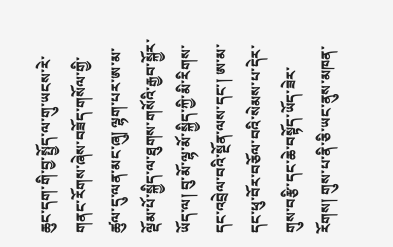ཆུང་དག་གི་བྱ་སྤྱོད་ལ་གུ་ཡངས་རེ་གནང་རོགས་ཞེས་བཟོད་གསོལ་གྱི་ཚུལ་དུ་ལན་མང་ཞུ། ལྷག་པར་ཨ་མ་ལྡོམ་པོ་སྐྱིད་ལ་ཐུགས་གསོའི་རྒྱབ་སྐྱོར་ཡོད་ལ། བུ་མོ་ལྷ་མོ་སྐྱིད་ཀྱི་མི་རིགས་དང་འབྲེལ་བའི་སྔོན་ལས་དང་། ཨ་མ་དང་ཕུ་བོར་བཅོལ་བའི་སེམས་པ་དེར་གུས་བརྩི་དང་ཆེ་བསྟོད་ཡོད་ཟེར་རོགས། གུས་པ་ནི་ཅི་ཡང་ནུས་མཁན་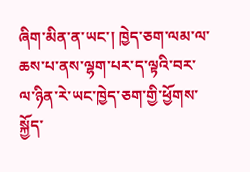ཞིག་མིན་ན་ཡང་། ཁྱེད་ཅག་ལམ་ལ་ཆས་པ་ནས་ལྷག་པར་ད་ལྟའི་བར་ལ་ཉིན་རེ་ཡང་ཁྱེད་ཅག་གྱི་ཕྱོགས་སྐྱོད་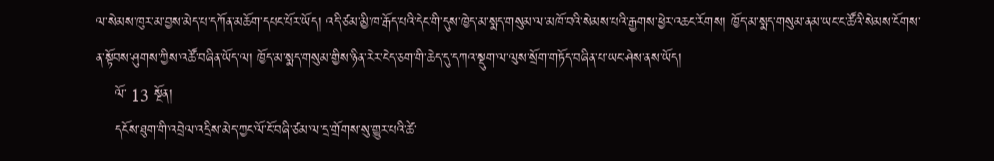ལ་སེམས་ཁུར་མ་བྱས་མེད་པ་དཀོན་མཆོག་དཔང་པོར་ཡོད། འདི་ཙམ་མྱི་ཁ་རྒོད་པའི་དེང་གི་དུས་ཁྱེད་མ་སྨད་གསུམ་ལ་མཁོ་བའི་སེམས་པའི་རྒྱགས་ཕྱེར་འཆང་རོགས། ཁྱོད་མ་སྨད་གསུམ་ནམ་ཡང་ང་ཚོའི་སེམས་ངོགས་ན་སྟོབས་ཤུགས་ཀྱིས་འཚོ་བཞིན་ཡོད་ལ། ཁྱོད་མ་སྨད་གསུམ་གྱིས་ཉིན་རེར་ངེད་ཅག་གི་ཆེད་དུ་དཀའ་སྡུག་ལ་ལུས་སྲོག་གཏོད་བཞིན་པ་ཡང་ཤེས་ནས་ཡོད།
    ལོ་ 13 སྔོན།
    དངོས་ཐུག་གི་འབྲེལ་འདྲིས་མེད་ཀྱང་ལོ་ངོ་བཞི་ཙམ་ལ་དྲ་གྲོགས་སུ་གྱུར་པའི་ཚེ་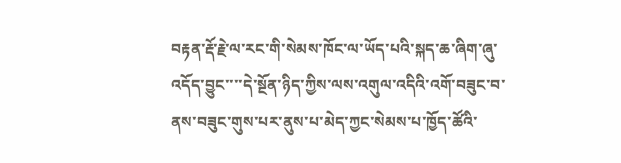བརྟན་རྡོ་རྗེ་ལ་རང་གི་སེམས་ཁོང་ལ་ཡོད་པའི་སྐད་ཆ་ཞིག་ཞུ་འདོད་བྱུང་་་་དེ་སྔོན་ཉིད་ཀྱིས་ལས་འགུལ་འདིའི་འགོ་བཟུང་བ་ནས་བཟུང་གུས་པར་ནུས་པ་མེད་ཀྱང་སེམས་པ་ཁྱོད་ཚོའི་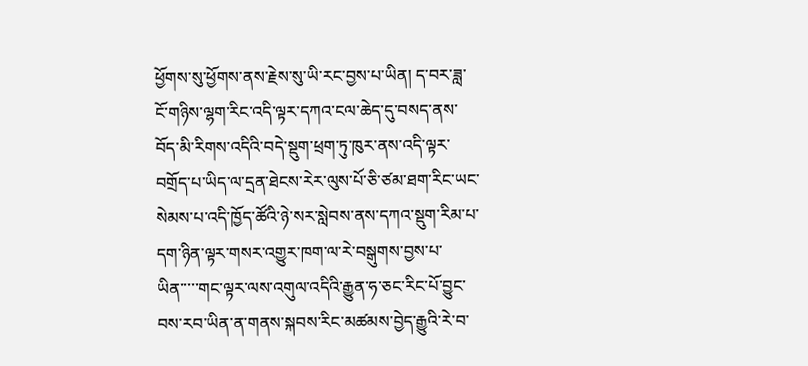ཕྱོགས་སུ་ཕྱོགས་ནས་རྗེས་སུ་ཡི་རང་བྱས་པ་ཡིན། ད་བར་ཟླ་ངོ་གཉིས་ལྷག་རིང་འདི་ལྟར་དཀའ་ངལ་ཆེད་དུ་བསད་ནས་བོད་མི་རིགས་འདིའི་བདེ་སྡུག་ཕྲག་ཏུ་ཁུར་ནས་འདི་ལྟར་བགྲོད་པ་ཡིད་ལ་དྲན་ཐེངས་རེར་ལུས་པོ་ཅི་ཙམ་ཐག་རིང་ཡང་སེམས་པ་འདི་ཁྱོད་ཚོའི་ཉེ་སར་སླེབས་ནས་དཀའ་སྡུག་རིམ་པ་དག་ཉིན་ལྟར་གསར་འགྱུར་ཁག་ལ་རེ་བསྒུགས་བྱས་པ་ཡིན་་་་་གང་ལྟར་ལས་འགུལ་འདིའི་རྒྱུན་ཧ་ཅང་རིང་པོ་བྱུང་བས་རབ་ཡིན་ན་གནས་སྐབས་རིང་མཚམས་བྱེད་རྒྱུའི་རེ་བ་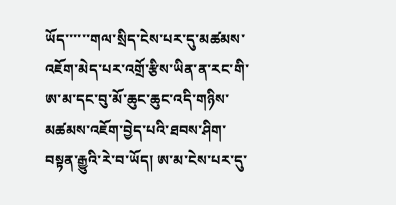ཡོད་་་་་་གལ་སྲིད་ངེས་པར་དུ་མཚམས་འཇོག་མེད་པར་འགྲོ་རྩིས་ཡིན་ན་རང་གི་ཨ་མ་དང་བུ་མོ་ཆུང་ཆུང་འདི་གཉིས་མཚམས་འཇོག་བྱེད་པའི་ཐབས་ཤིག་བསྟན་རྒྱུའི་རེ་བ་ཡོད། ཨ་མ་ངེས་པར་དུ་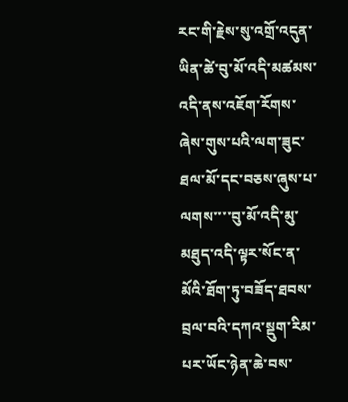རང་གི་རྗེས་སུ་འགྲོ་འདུན་ཡིན་ཚེ་བུ་མོ་འདི་མཚམས་འདི་ནས་འཇོག་རོགས་ཞེས་གུས་པའི་ལག་ཟུང་ཐལ་མོ་དང་བཅས་ཞུས་པ་ལགས་་་་བུ་མོ་འདི་མུ་མཐུད་འདི་ལྟར་སོང་ན་མོའི་ཐོག་ཏུ་བཟོད་ཐབས་བྲལ་བའི་དཀའ་སྡུག་རིམ་པར་ཡོང་ཉེན་ཆེ་བས་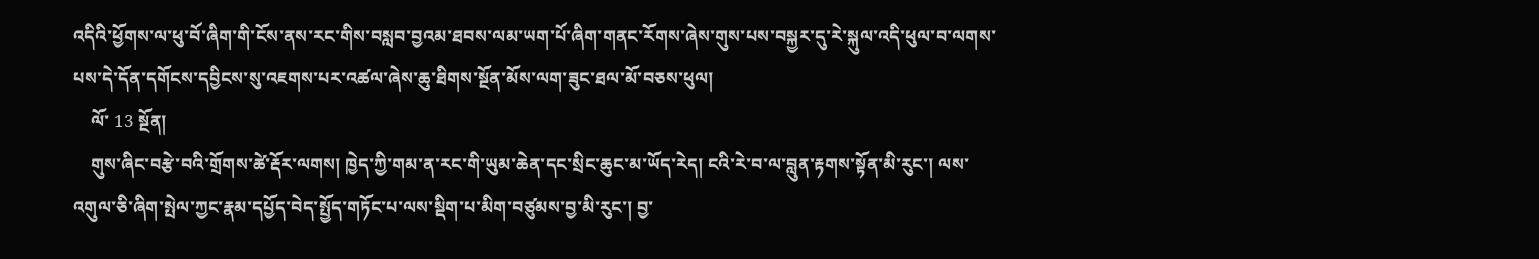འདིའི་ཕྱོགས་ལ་ཕུ་བོ་ཞིག་གི་ངོས་ནས་རང་གིས་བསླབ་བྱའམ་ཐབས་ལམ་ཡག་པོ་ཞིག་གནང་རོགས་ཞེས་གུས་པས་བསྐྱར་དུ་རེ་སྐུལ་འདི་ཕུལ་བ་ལགས་པས་དེ་དོན་དགོངས་དབྱིངས་སུ་འཇགས་པར་འཚལ་ཞེས་ཆུ་ཐིགས་སྔོན་མོས་ལག་ཟུང་ཐལ་མོ་བཅས་ཕུལ།
    ལོ་ 13 སྔོན།
    གུས་ཞིང་བརྩེ་བའི་གྲོགས་ཚེ་རྡོར་ལགས། ཁྱེད་ཀྱི་གམ་ན་རང་གི་ཡུམ་ཆེན་དང་སྲིང་ཆུང་མ་ཡོད་རེད། ངའི་རེ་བ་ལ་བླུན་རྟགས་སྟོན་མི་རུང་། ལས་འགུལ་ཅི་ཞིག་སྤེལ་ཀྱང་རྣམ་དཔྱོད་བེད་སྤྱོད་གཏོང་པ་ལས་སྡིག་པ་མིག་བཙུམས་བྱ་མི་རུང་། བྱ་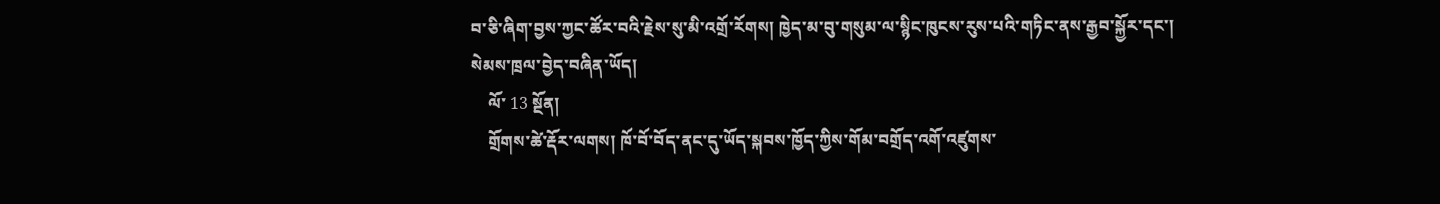བ་ཅི་ཞིག་བྱས་ཀྱང་ཚོར་བའི་རྗེས་སུ་མི་འགྲོ་རོགས། ཁྱེད་མ་བུ་གསུམ་ལ་སྙིང་ཁུངས་རུས་པའི་གཏིང་ནས་རྒྱབ་སྐྱོར་དང་། སེམས་ཁྲལ་བྱེད་བཞིན་ཡོད།
    ལོ་ 13 སྔོན།
    གྲོགས་ཚེ་རྡོར་ལགས། ཁོ་བོ་བོད་ནང་དུ་ཡོད་སྐབས་ཁྱོད་ཀྱིས་གོམ་བགྲོད་འགོ་འཛུགས་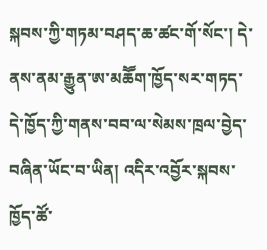སྐབས་ཀྱི་གཏམ་བཤད་ཆ་ཚང་གོ་སོང་། དེ་ནས་ནམ་རྒྱུན་ཨ་མཆཽག་ཁྱོད་སར་གཏད་དེ་ཁྱོད་ཀྱི་གནས་བབ་ལ་སེམས་ཁྲལ་བྱེད་བཞིན་ཡོང་བ་ཡིན། འདིར་འབྱོར་སྐབས་ཁྱོད་ཚོ་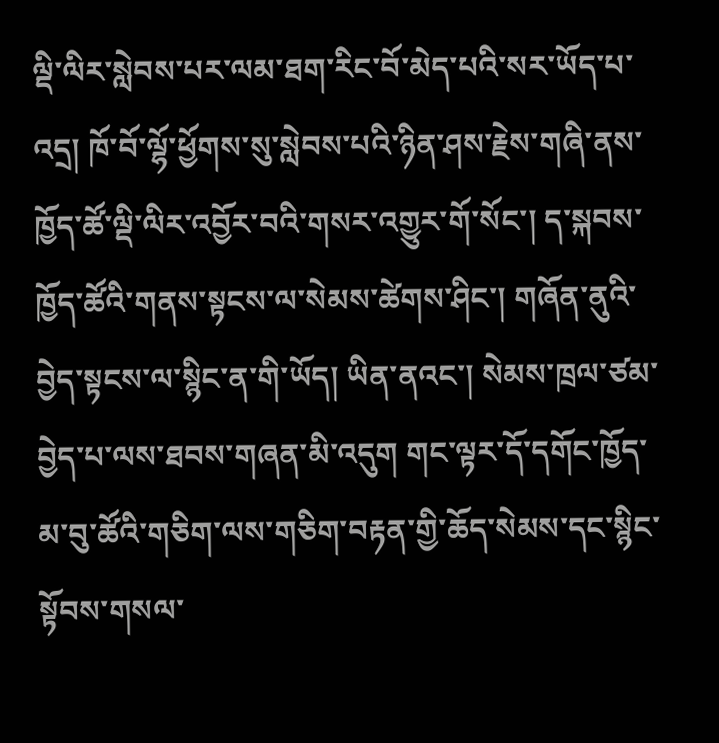ལྡི་ལིར་སླེབས་པར་ལམ་ཐག་རིང་བོ་མེད་པའི་སར་ཡོད་པ་འདྲ། ཁོ་བོ་ལྷོ་ཕྱོགས་སུ་སླེབས་པའི་ཉིན་ཤས་རྗེས་གཞི་ནས་ཁྱོད་ཚོ་ལྡི་ལིར་འབྱོར་བའི་གསར་འགྱུར་གོ་སོང་། ད་སྐབས་ཁྱོད་ཚོའི་གནས་སྟངས་ལ་སེམས་ཚེགས་ཤིང་། གཞོན་ནུའི་བྱེད་སྟངས་ལ་སྙིང་ན་གི་ཡོད། ཡིན་ནའང་། སེམས་ཁྲལ་ཙམ་བྱེད་པ་ལས་ཐབས་གཞན་མི་འདུག གང་ལྟར་དོ་དགོང་ཁྱོད་མ་བུ་ཚོའི་གཅིག་ལས་གཅིག་བརྟན་གྱི་ཆོད་སེམས་དང་སྙིང་སྟོབས་གསལ་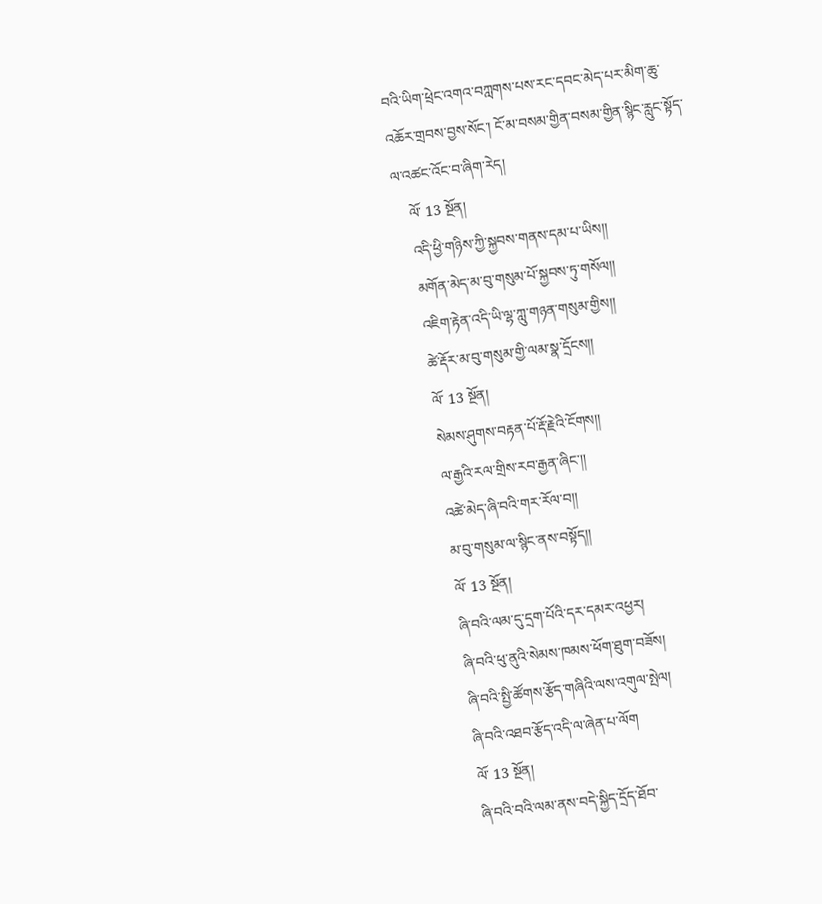བའི་ཡིག་ཕྲེང་འགའ་བཀླགས་པས་རང་དབང་མེད་པར་མིག་ཆུ་འཆོར་གྲབས་བྱས་སོང་། ངོ་མ་བསམ་གྱིན་བསམ་གྱིན་སྙིང་རླུང་སྟོད་ལ་འཚང་འོང་བ་ཞིག་རེད།
    ལོ་ 13 སྔོན།
    འདི་ཕྱི་གཉིས་ཀྱི་སྐྱབས་གནས་དམ་པ་ཡིས།།
    མགོན་མེད་མ་བུ་གསུམ་པོ་སྐྱབས་ཏུ་གསོལ།།
    འཇིག་རྟེན་འདི་ཡི་ལྷ་ཀླུ་གཉན་གསུམ་གྱིས།།
    ཚེ་རྡོར་མ་བུ་གསུམ་གྱི་ལམ་སྣ་དྲོངས།།
    ལོ་ 13 སྔོན།
    སེམས་ཤུགས་བརྟན་པོ་རྡོ་རྗེའི་ངོགས།།
    ལ་རྒྱའི་རལ་གྲིས་རབ་རྒྱན་ཞིང་།།
    འཚེ་མེད་ཞི་བའི་གར་རོལ་བ།།
    མ་བུ་གསུམ་ལ་སྙིང་ནས་བསྟོད།།
    ལོ་ 13 སྔོན།
    ཞི་བའི་ལམ་དུ་དྲག་པོའི་དར་དམར་འཕྱར།
    ཞི་བའི་ཕུ་ནུའི་སེམས་ཁམས་ཕོག་ཐུག་བཟོས།
    ཞི་བའི་སྤྱི་ཚོགས་རྩོད་གཞིའི་ལས་འགུལ་སྤེལ།
    ཞི་བའི་འཐབ་རྩོད་འདི་ལ་ཞེན་པ་ལོག
    ལོ་ 13 སྔོན།
    ཞི་བའི་བའི་ལམ་ནས་བདེ་སྐྱིད་དྲོད་ཐོབ་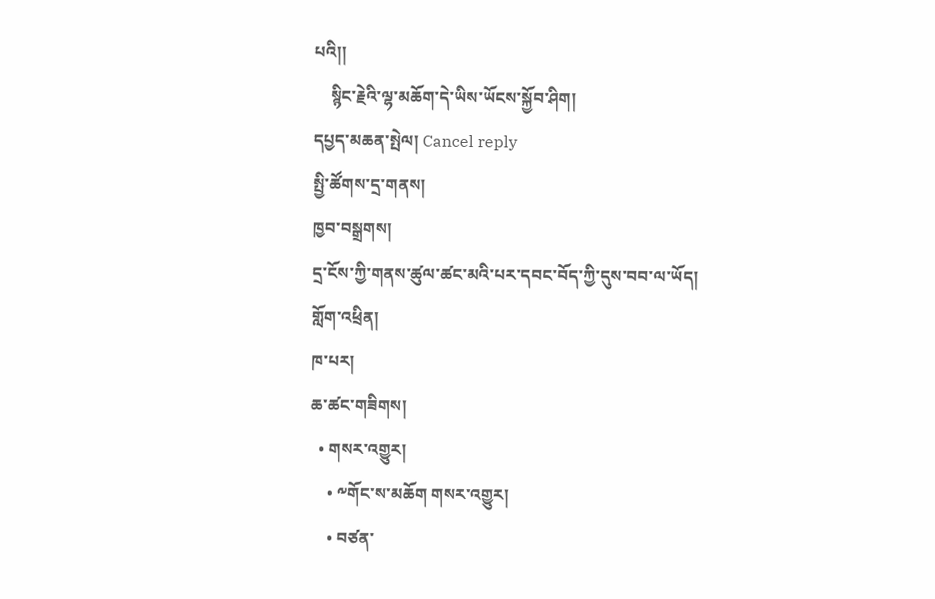པའི།།
    སྙིང་རྗེའི་ལྷ་མཆོག་དེ་ཡིས་ཡོངས་སྐྱོབ་ཤིག།
དཔྱད་མཆན་སྤེལ། Cancel reply
སྤྱི་ཚོགས་དྲ་གནས།
ཁྱབ་བསྒྲགས།
དྲ་ངོས་ཀྱི་གནས་ཚུལ་ཚང་མའི་པར་དབང་བོད་ཀྱི་དུས་བབ་ལ་ཡོད།
གློག་འཕྲིན།
ཁ་པར།
ཆ་ཚང་གཟིགས།
  • གསར་འགྱུར།
    • ༸གོང་ས་མཆོག གསར་འགྱུར།
    • བཙན་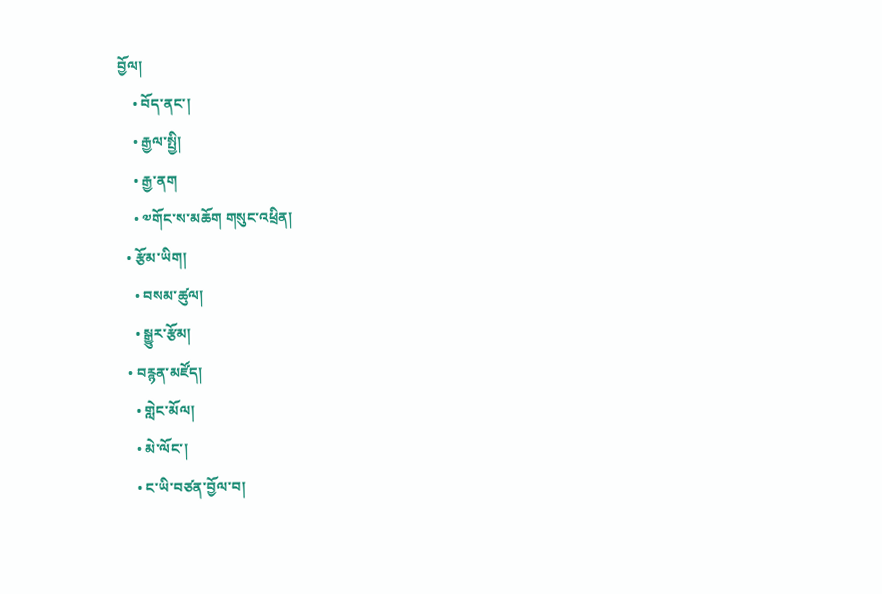བྱོལ།
    • བོད་ནང་།
    • རྒྱལ་སྤྱི།
    • རྒྱ་ནག
    • ༧གོང་ས་མཆོག གསུང་འཕྲིན།
  • རྩོམ་ཡིག།
    • བསམ་ཚུལ།
    • སྒྱུར་རྩོམ།
  • བརྙན་མཛོད།
    • གླེང་མོལ།
    • མེ་ལོང་།
    • ང་ཡི་བཙན་བྱོལ་བ།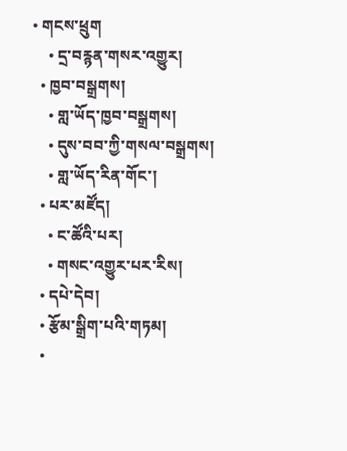• གངས་ཕྲུག
    • དྲ་བརྙན་གསར་འགྱུར།
  • ཁྱབ་བསྒྲགས།
    • གླ་ཡོད་ཁྱབ་བསྒྲགས།
    • དུས་བབ་ཀྱི་གསལ་བསྒྲགས།
    • གླ་ཡོད་རིན་གོང་།
  • པར་མཛོད།
    • ང་ཚོའི་པར།
    • གསང་འགྱུར་པར་རིས།
  • དཔེ་དེབ།
  • རྩོམ་སྒྲིག་པའི་གཏམ།
  •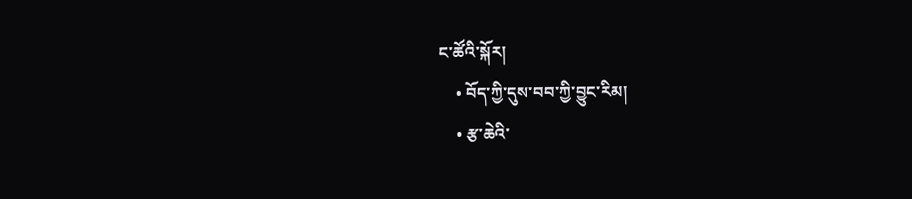ང་ཚོའི་སྐོར།
    • བོད་ཀྱི་དུས་བབ་ཀྱི་བྱུང་རིམ།
    • རྩ་ཆེའི་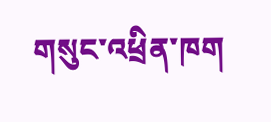གསུང་འཕྲིན་ཁག